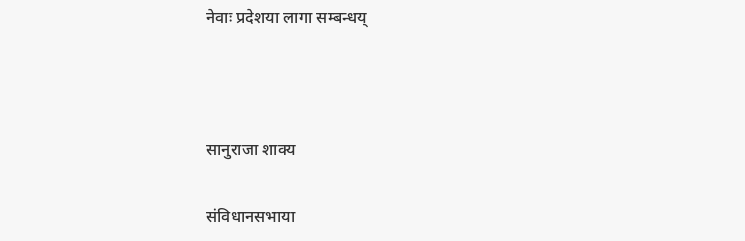नेवाः प्रदेशया लागा सम्बन्धय्



सानुराजा शाक्य

संविधानसभाया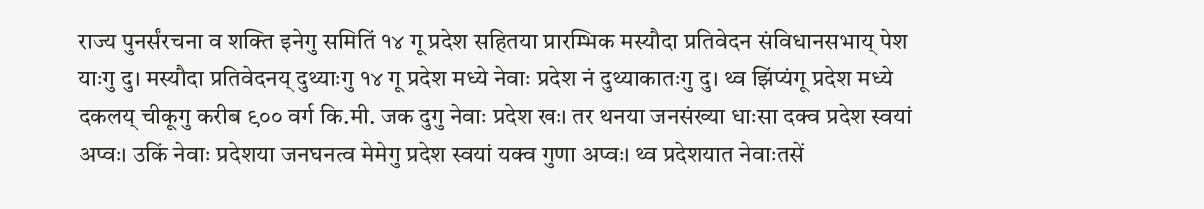राज्य पुनर्संरचना व शक्ति इनेगु समितिं १४ गू प्रदेश सहितया प्रारम्भिक मस्यौदा प्रतिवेदन संविधानसभाय् पेश याःगु दु। मस्यौदा प्रतिवेदनय् दुथ्याःगु १४ गू प्रदेश मध्ये नेवाः प्रदेश नं दुथ्याकातःगु दु। थ्व झिंप्यंगू प्रदेश मध्ये दकलय् चीकूगु करीब ९०० वर्ग कि.मी. जक दुगु नेवाः प्रदेश खः। तर थनया जनसंख्या धाःसा दक्व प्रदेश स्वयां अप्वः। उकिं नेवाः प्रदेशया जनघनत्व मेमेगु प्रदेश स्वयां यक्व गुणा अप्वः। थ्व प्रदेशयात नेवाःतसें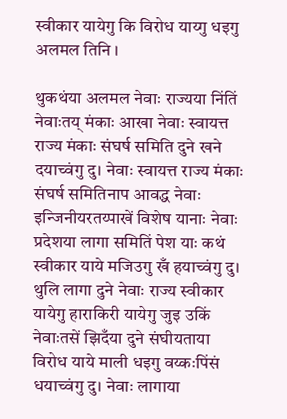स्वीकार यायेगु कि विरोध याय्गु धइगु अलमल तिनि ।

थुकथंया अलमल नेवाः राज्यया निंतिं नेवाःतय् मंकाः आखा नेवाः स्वायत्त राज्य मंकाः संघर्ष समिति दुने खने दयाच्वंगु दु। नेवाः स्वायत्त राज्य मंकाः संघर्ष समितिनाप आवद्ध नेवाः इन्जिनीयरतय्पाखें विशेष यानाः नेवाः प्रदेशया लागा समितिं पेश याः कथं स्वीकार याये मजिउगु खँ हयाच्वंगु दु। थुलि लागा दुने नेवाः राज्य स्वीकार यायेगु हाराकिरी यायेगु जुइ उकिं नेवाःतसें झिदँया दुने संघीयताया विरोध याये माली धइगु वय्कःपिंसं धयाच्वंगु दु। नेवाः लागाया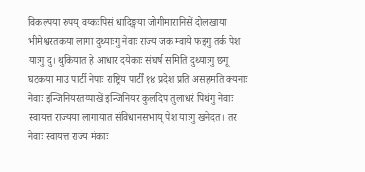विकल्पया रुपय् वय्कःपिसं धादिङ्गया जोगीमारानिसें दोलखाया भीमेश्वरतकया लागा दुथ्याःगु नेवाः राज्य जक म्वाये फइगु तर्क पेश याःगु दु। थुकियात हे आधार दयेकाः संघर्ष समिति दुथ्याःगु छगू घटकया माउ पार्टी नेपाः राष्ट्रिय पार्टीं १४ प्रदेश प्रति असहमति क्यनाः नेवाः इन्जिनियरतय्पाखें इन्जिनियर कुलदिप तुलाधरं पिथंगु नेवाः स्वायत्त राज्यया लागायात संविधानसभाय् पेश याःगु खनेदत। तर नेवाः स्वायत्त राज्य मंकाः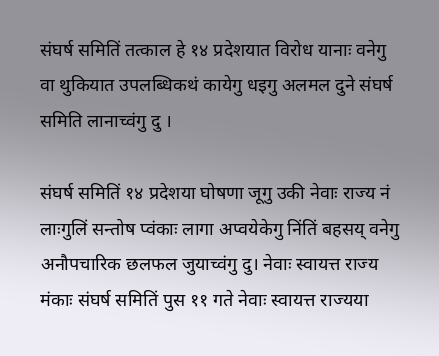संघर्ष समितिं तत्काल हे १४ प्रदेशयात विरोध यानाः वनेगु वा थुकियात उपलब्धिकथं कायेगु धइगु अलमल दुने संघर्ष समिति लानाच्वंगु दु ।

संघर्ष समितिं १४ प्रदेशया घोषणा जूगु उकी नेवाः राज्य नं लाःगुलिं सन्तोष प्वंकाः लागा अप्वयेकेगु निंतिं बहसय् वनेगु अनौपचारिक छलफल जुयाच्वंगु दु। नेवाः स्वायत्त राज्य मंकाः संघर्ष समितिं पुस ११ गते नेवाः स्वायत्त राज्यया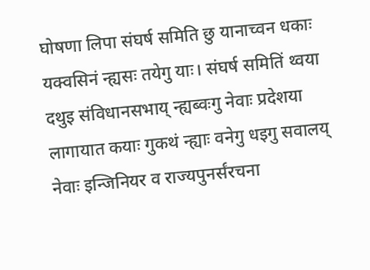घोषणा लिपा संघर्ष समिति छु यानाच्वन धकाः यक्वसिनं न्ह्यसः तयेगु याः। संघर्ष समितिं थ्वया दथुइ संविधानसभाय् न्ह्यब्वःगु नेवाः प्रदेशया लागायात कयाः गुकथं न्ह्याः वनेगु धइगु सवालय् नेवाः इन्जिनियर व राज्यपुनर्संरचना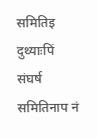समितिइ दुथ्याःपिं संघर्ष समितिनाप नं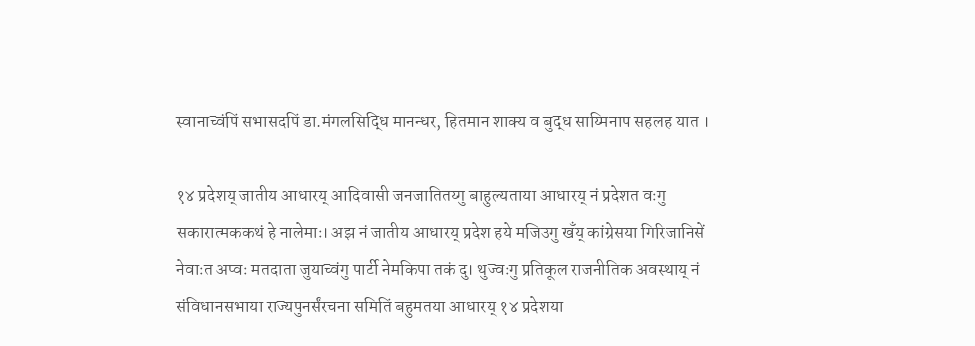स्वानाच्वंपिं सभासदपिं डा.मंगलसिद्धि मानन्धर, हितमान शाक्य व बुद्ध साय्मिनाप सहलह यात ।

१४ प्रदेशय् जातीय आधारय् आदिवासी जनजातितय्गु बाहुल्यताया आधारय् नं प्रदेशत वःगु सकारात्मककथं हे नालेमाः। अझ नं जातीय आधारय् प्रदेश हये मजिउगु खँय् कांग्रेसया गिरिजानिसें नेवाःत अप्वः मतदाता जुयाच्वंगु पार्टी नेमकिपा तकं दु। थुज्वःगु प्रतिकूल राजनीतिक अवस्थाय् नं संविधानसभाया राज्यपुनर्संरचना समितिं बहुमतया आधारय् १४ प्रदेशया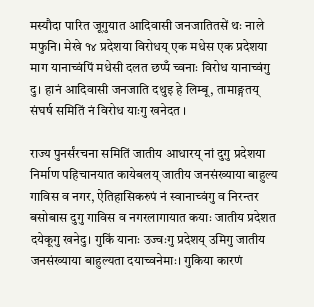मस्यौदा पारित जूगुयात आदिवासी जनजातितसें थः नाले मफुनि। मेखे १४ प्रदेशया विरोधय् एक मधेस एक प्रदेशया माग यानाच्वंपिं मधेसी दलत छप्पँ च्वनाः विरोध यानाच्वंगु दु। हानं आदिवासी जनजाति दथुइ हे लिम्बू, तामाङ्गतय् संघर्ष समितिं नं विरोध याःगु खनेदत ।

राज्य पुनर्संरचना समितिं जातीय आधारय् नां दुगु प्रदेशया निर्माण पहिचानयात कायेबलय् जातीय जनसंख्याया बाहुल्य गाविस व नगर, ऐतिहासिकरुपं नं स्वानाच्वंगु व निरन्तर बसोबास दुगु गाविस व नगरलागायात कयाः जातीय प्रदेशत दयेकूगु खनेदु। गुकिं यानाः उज्वःगु प्रदेशय् उमिगु जातीय जनसंख्याया बाहुल्यता दयाच्वनेमाः। गुकिया कारणं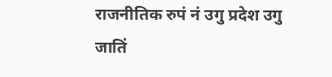राजनीतिक रुपं नं उगु प्रदेश उगु जातिं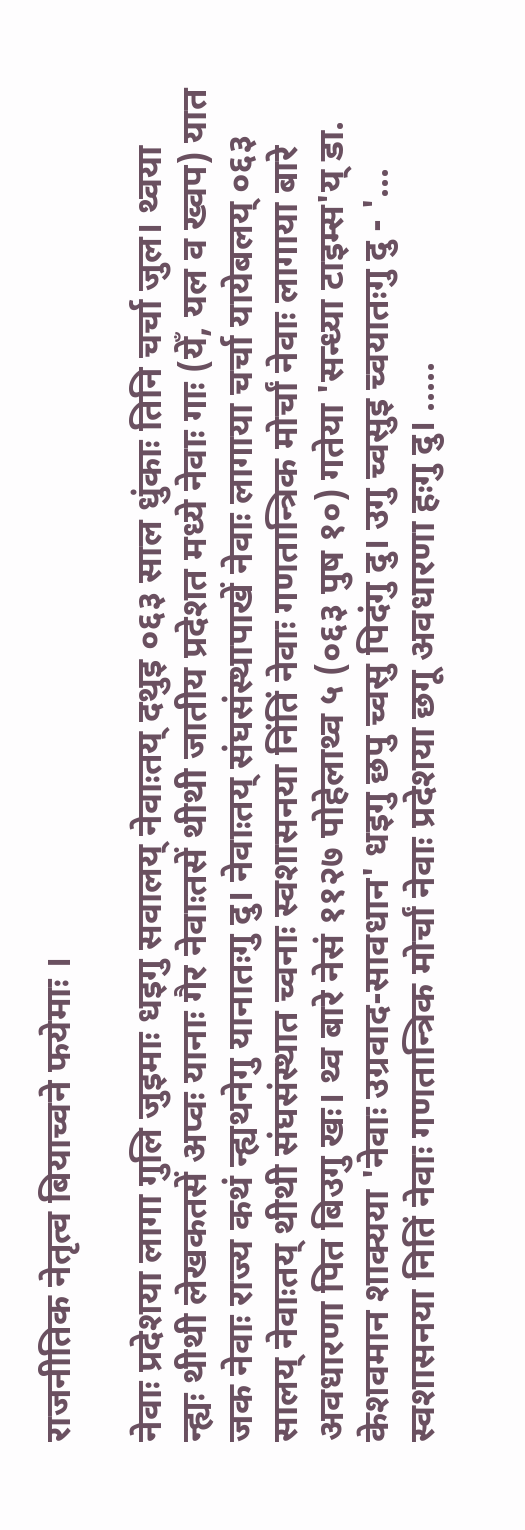राजनीतिक नेतृत्व बियाच्वने फयेमाः ।

नेवाः प्रदेशया लागा गुलि जुइमाः धइगु सवालय् नेवाःतय् दथुइ ०६३ साल धुंकाः तिनि चर्चा जुल। थ्वया न्ह्यः थीथी लेखकतसें अप्वः यानाः गैर नेवाःतसें थीथी जातीय प्रदेशत मध्ये नेवाः गाः (येँ, यल व ख्वप) यात जक नेवाः राज्य कथं न्ह्यथनेगु यानातःगु दु। नेवाःतय् संघसंस्थापाखें नेवाः लागाया चर्चा यायेबलय् ०६३ सालय् नेवाःतय् थीथी संघसंस्थात च्वनाः स्वशासनया निंतिं नेवाः गणतान्त्रिक मोर्चां नेवाः लागाया बारे अवधारणा पित बिउगु खः। थ्व बारे नेसं ११२७ पोहेलाथ्व ५ (०६३ पुष १०) गतेया 'सन्ध्या टाइम्स'य् डा. केशवमान शाक्यया 'नेवाः उग्रवाद-सावधान' धइगु छपु च्वसु पिदंगु दु। उगु च्वसुइ च्वयातःगु दु - '... स्वशासनया नितिं नेवाः गणतान्त्रिक मोर्चां नेवाः प्रदेशया छगू अवधारणा हःगु दु। .....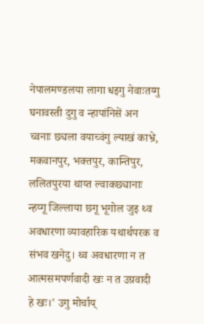नेपालमण्डलया लागा धइगु नेवाःतय्गु घनावस्ती दुगु व न्हापांनिसें अन च्वनाः छ्यला वयाच्वंगु ल्याखं काभ्रे, मकवानपुर, भक्तपुर, कान्तिपुर, ललितपुरया थाय्त ल्वाकछ्यानाः न्हय्गू जिल्लाया छगू भूगोल जुइ थ्व अवधारणा व्यावहारिक यथार्थपरक व संभव खनेदु। थ्व अवधारणा न त आत्मसमपर्णवादी खः न त उग्रवादी हे खः।' उगु मोर्चाय्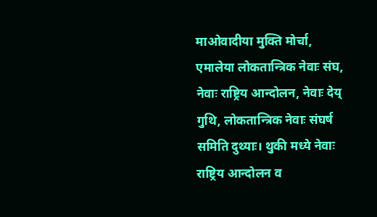माओवादीया मुक्ति मोर्चा, एमालेया लोकतान्त्रिक नेवाः संघ, नेवाः राष्ट्रिय आन्दोलन, नेवाः देय् गुथि, लोकतान्त्रिक नेवाः संघर्ष समिति दुथ्याः। थुकी मध्ये नेवाः राष्ट्रिय आन्दोलन व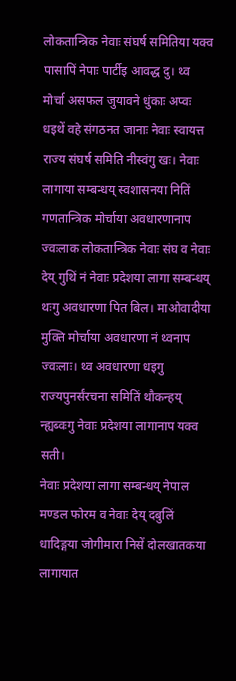लोकतान्त्रिक नेवाः संघर्ष समितिया यक्व पासापिं नेपाः पार्टीइ आवद्ध दु। थ्व मोर्चा असफल जुयावने धुंकाः अप्वः धइथें वहे संगठनत जानाः नेवाः स्वायत्त राज्य संघर्ष समिति नीस्वंगु खः। नेवाः लागाया सम्बन्धय् स्वशासनया नितिं गणतान्त्रिक मोर्चाया अवधारणानाप ज्वःलाक लोकतान्त्रिक नेवाः संघ व नेवाः देय् गुथिं नं नेवाः प्रदेशया लागा सम्बन्धय् थःगु अवधारणा पित बिल। माओवादीया मुक्ति मोर्चाया अवधारणा नं थ्वनाप ज्वःलाः। थ्व अवधारणा धइगु राज्यपुनर्संरचना समितिं थौकन्हय् न्ह्यब्वःगु नेवाः प्रदेशया लागानाप यक्व सती।
नेवाः प्रदेशया लागा सम्बन्धय् नेपाल मण्डल फोरम व नेवाः देय् दबुलिं धादिङ्गया जोगीमारा निसें दोलखातकया लागायात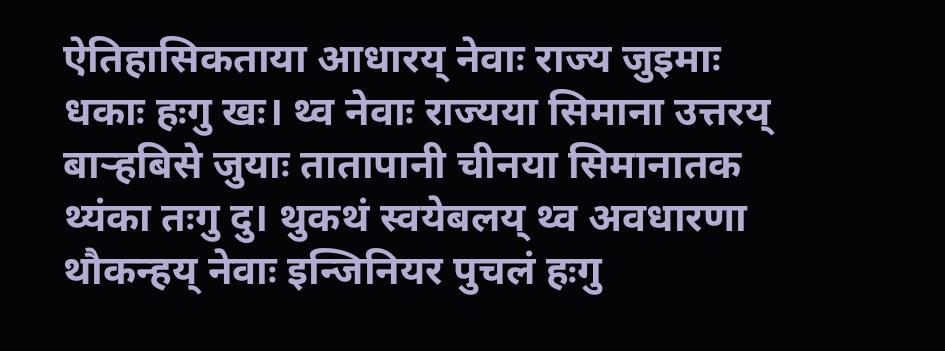ऐतिहासिकताया आधारय् नेवाः राज्य जुइमाः धकाः हःगु खः। थ्व नेवाः राज्यया सिमाना उत्तरय् बार्‍हबिसे जुयाः तातापानी चीनया सिमानातक थ्यंका तःगु दु। थुकथं स्वयेबलय् थ्व अवधारणा थौकन्हय् नेवाः इन्जिनियर पुचलं हःगु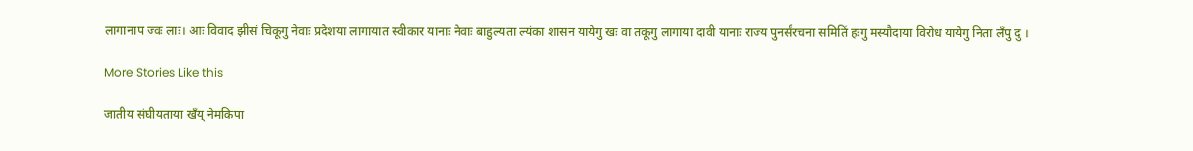लागानाप ज्वः लाः। आः विवाद झीसं चिकूगु नेवाः प्रदेशया लागायात स्वीकार यानाः नेवाः बाहुल्यता ल्यंका शासन यायेगु खः वा तकूगु लागाया दावी यानाः राज्य पुनर्संरचना समितिं हःगु मस्यौदाया विरोध यायेगु निता लँपु दु ।

More Stories Like this

जातीय संघीयताया खँय् नेमकिपा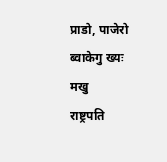प्राडो, पाजेरो ब्वाकेगु ख्यः मखु
राष्ट्रपति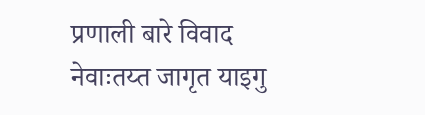प्रणाली बारे विवाद
नेवाःतय्त जागृत याइगु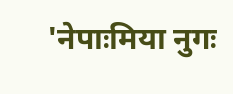'नेपाःमिया नुगः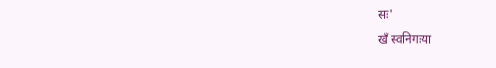सः'
खँ स्वनिगःया